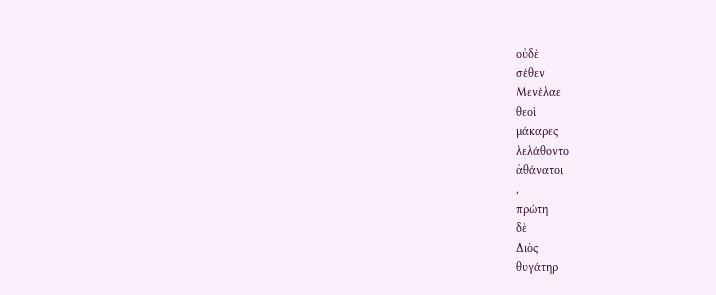οὐδὲ
σέθεν
Μενέλαε
θεοὶ
μάκαρες
λελάθοντο
ἀθάνατοι
,
πρώτη
δὲ
Διὸς
θυγάτηρ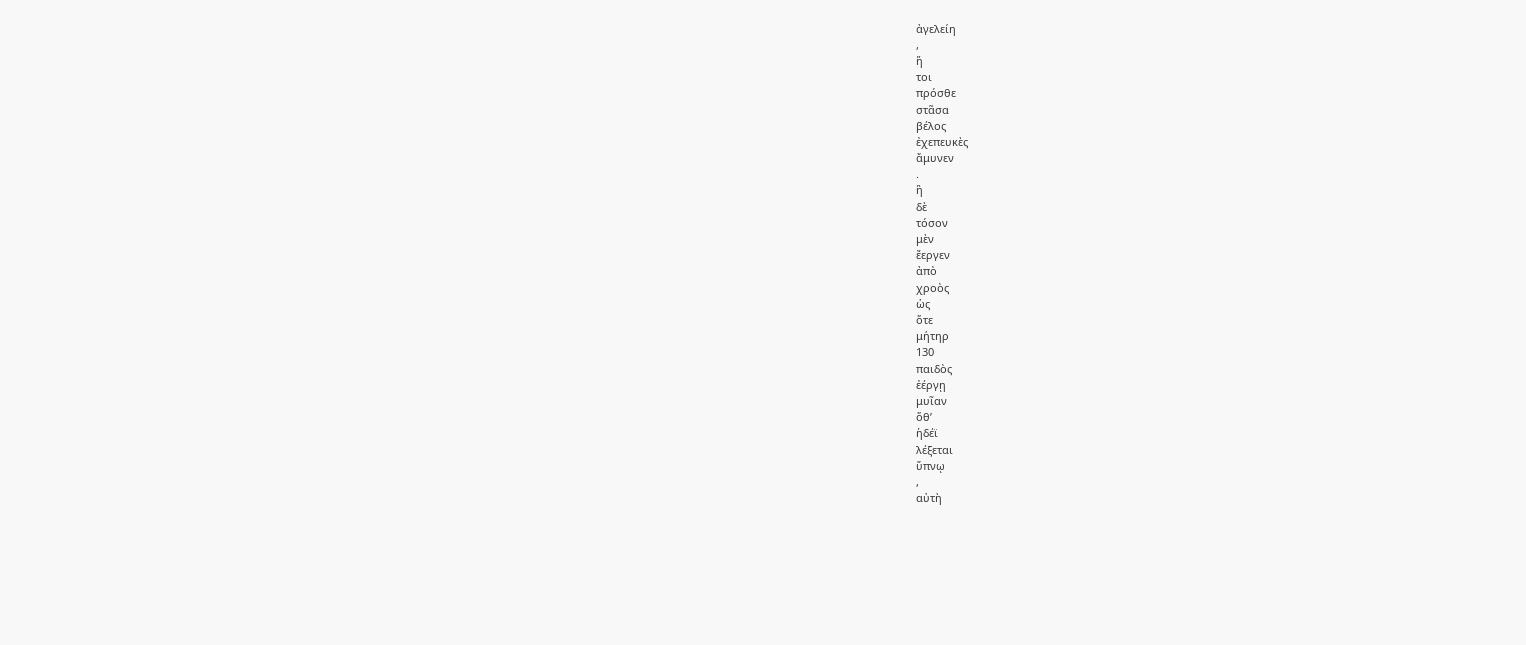ἀγελείη
,
ἥ
τοι
πρόσθε
στᾶσα
βέλος
ἐχεπευκὲς
ἄμυνεν
.
ἣ
δὲ
τόσον
μὲν
ἔεργεν
ἀπὸ
χροὸς
ὡς
ὅτε
μήτηρ
130
παιδὸς
ἐέργῃ
μυῖαν
ὅθʼ
ἡδέϊ
λέξεται
ὕπνῳ
,
αὐτὴ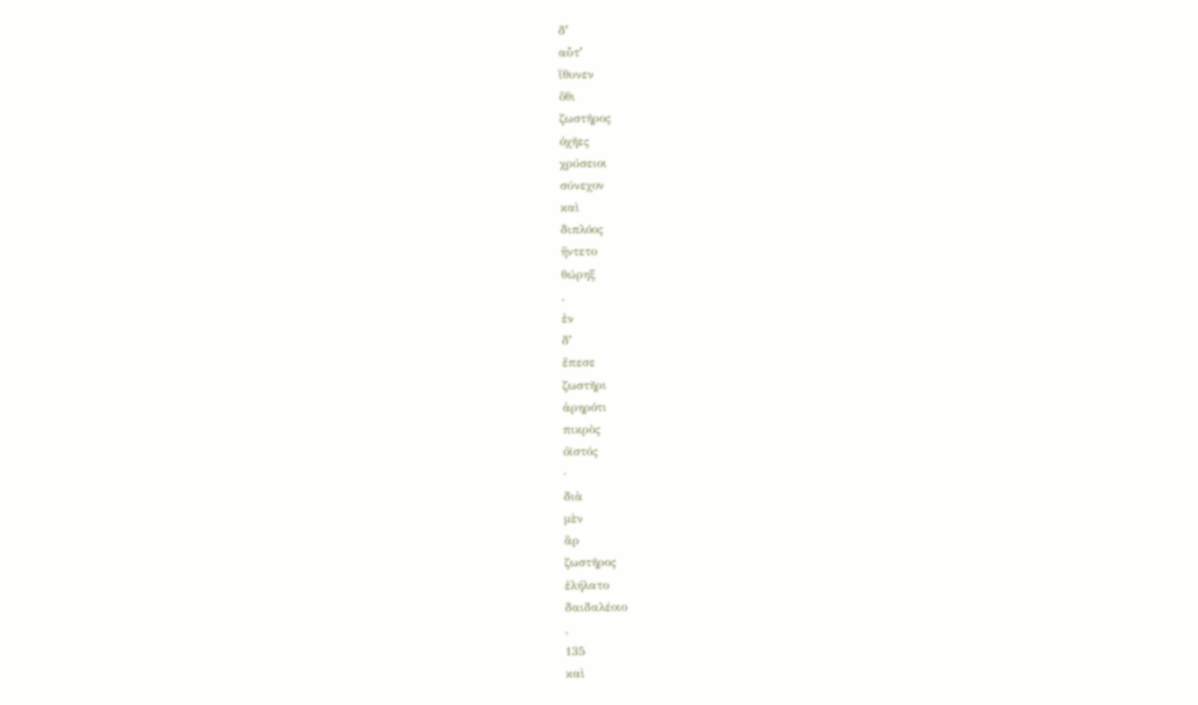δʼ
αὖτʼ
ἴθυνεν
ὅθι
ζωστῆρος
ὀχῆες
χρύσειοι
σύνεχον
καὶ
διπλόος
ἤντετο
θώρηξ
.
ἐν
δʼ
ἔπεσε
ζωστῆρι
ἀρηρότι
πικρὸς
ὀϊστός
·
διὰ
μὲν
ἂρ
ζωστῆρος
ἐλήλατο
δαιδαλέοιο
,
135
καὶ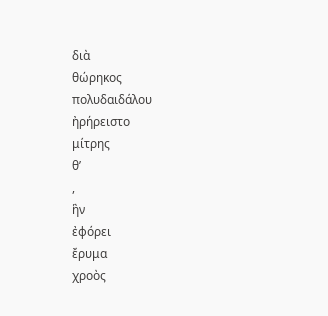διὰ
θώρηκος
πολυδαιδάλου
ἠρήρειστο
μίτρης
θʼ
,
ἣν
ἐφόρει
ἔρυμα
χροὸς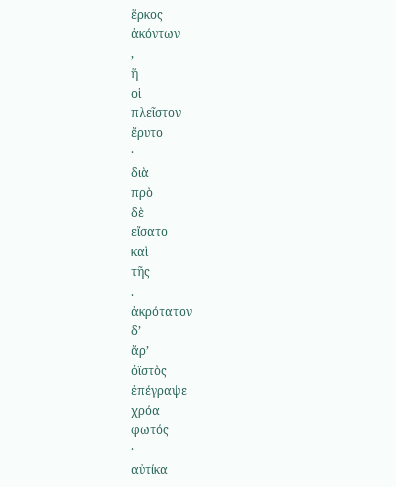ἕρκος
ἀκόντων
,
ἥ
οἱ
πλεῖστον
ἔρυτο
·
διὰ
πρὸ
δὲ
εἴσατο
καὶ
τῆς
.
ἀκρότατον
δʼ
ἄρʼ
ὀϊστὸς
ἐπέγραψε
χρόα
φωτός
·
αὐτίκα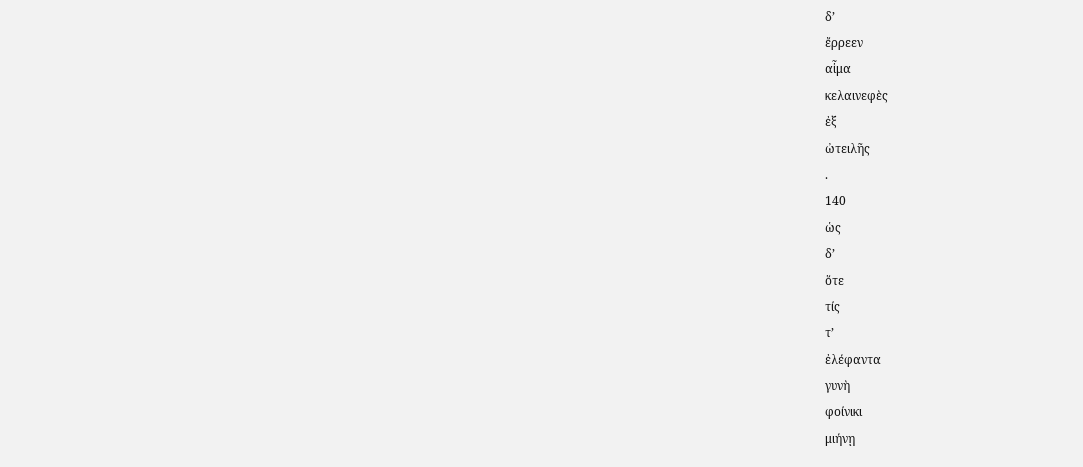δʼ
ἔρρεεν
αἷμα
κελαινεφὲς
ἐξ
ὠτειλῆς
.
140
ὡς
δʼ
ὅτε
τίς
τʼ
ἐλέφαντα
γυνὴ
φοίνικι
μιήνῃ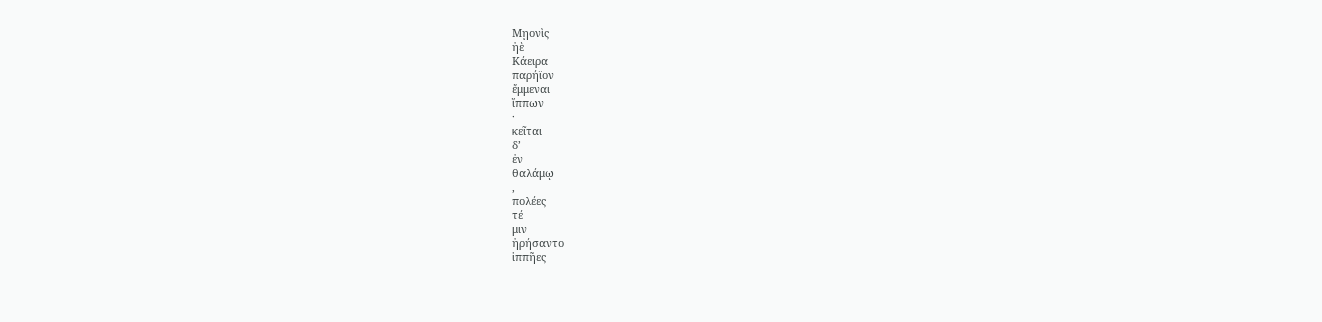Μῃονὶς
ἠὲ
Κάειρα
παρήϊον
ἔμμεναι
ἵππων
·
κεῖται
δʼ
ἐν
θαλάμῳ
,
πολέες
τέ
μιν
ἠρήσαντο
ἱππῆες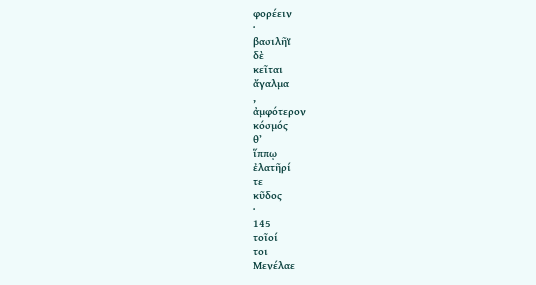φορέειν
·
βασιλῆϊ
δὲ
κεῖται
ἄγαλμα
,
ἀμφότερον
κόσμός
θʼ
ἵππῳ
ἐλατῆρί
τε
κῦδος
·
145
τοῖοί
τοι
Μενέλαε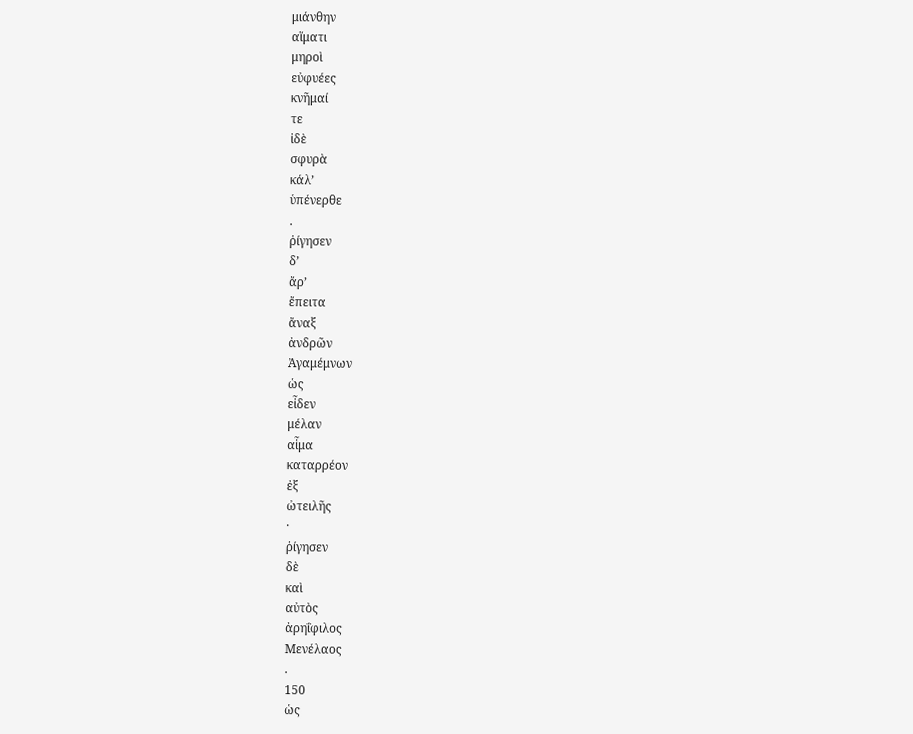μιάνθην
αἵματι
μηροὶ
εὐφυέες
κνῆμαί
τε
ἰδὲ
σφυρὰ
κάλʼ
ὑπένερθε
.
ῥίγησεν
δʼ
ἄρʼ
ἔπειτα
ἄναξ
ἀνδρῶν
Ἀγαμέμνων
ὡς
εἶδεν
μέλαν
αἷμα
καταρρέον
ἐξ
ὠτειλῆς
·
ῥίγησεν
δὲ
καὶ
αὐτὸς
ἀρηΐφιλος
Μενέλαος
.
150
ὡς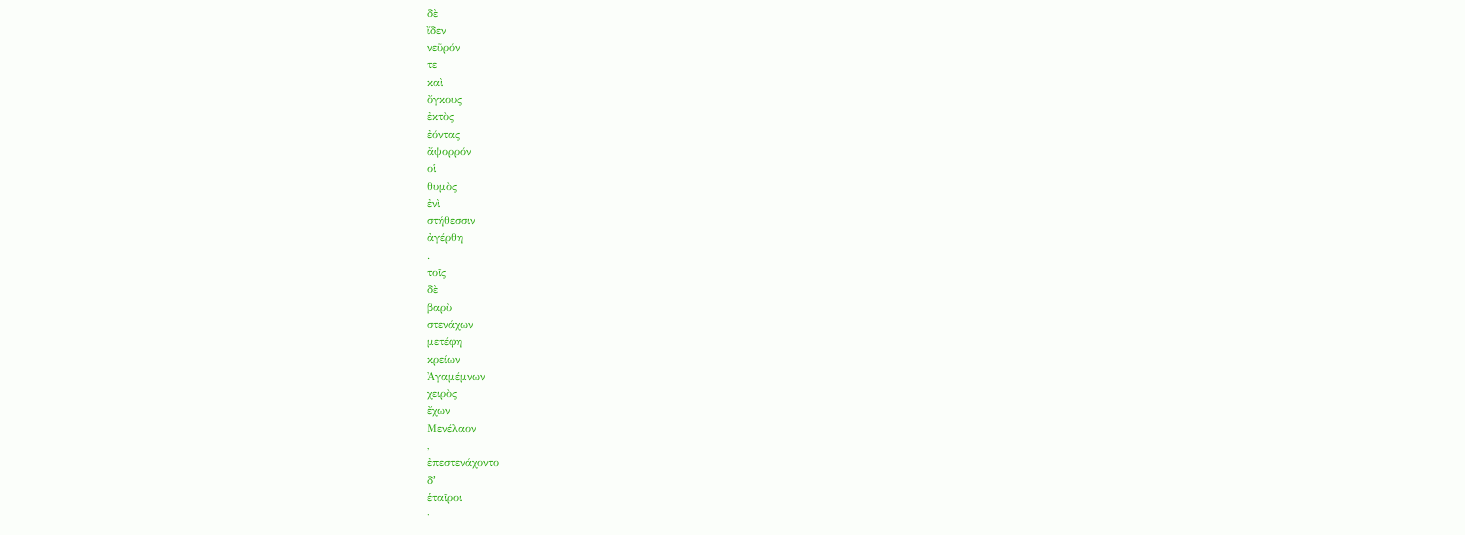δὲ
ἴδεν
νεῦρόν
τε
καὶ
ὄγκους
ἐκτὸς
ἐόντας
ἄψορρόν
οἱ
θυμὸς
ἐνὶ
στήθεσσιν
ἀγέρθη
.
τοῖς
δὲ
βαρὺ
στενάχων
μετέφη
κρείων
Ἀγαμέμνων
χειρὸς
ἔχων
Μενέλαον
,
ἐπεστενάχοντο
δʼ
ἑταῖροι
·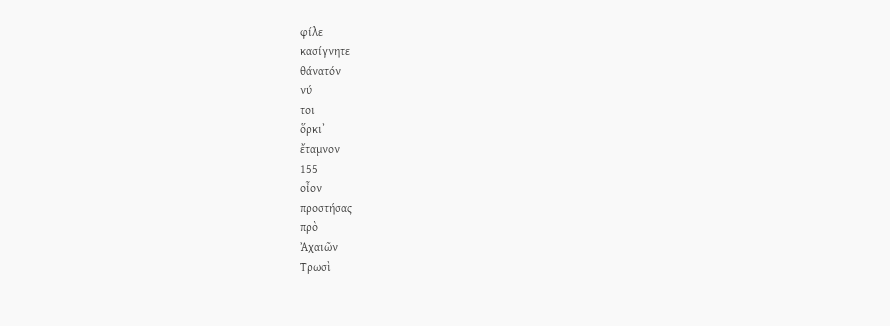φίλε
κασίγνητε
θάνατόν
νύ
τοι
ὅρκιʼ
ἔταμνον
155
οἶον
προστήσας
πρὸ
Ἀχαιῶν
Τρωσὶ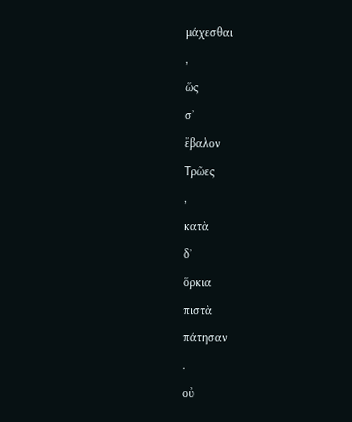μάχεσθαι
,
ὥς
σʼ
ἔβαλον
Τρῶες
,
κατὰ
δʼ
ὅρκια
πιστὰ
πάτησαν
.
οὐ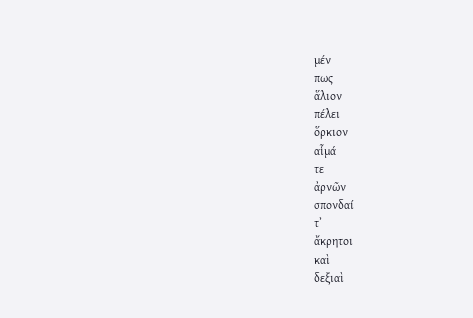μέν
πως
ἅλιον
πέλει
ὅρκιον
αἷμά
τε
ἀρνῶν
σπονδαί
τʼ
ἄκρητοι
καὶ
δεξιαὶ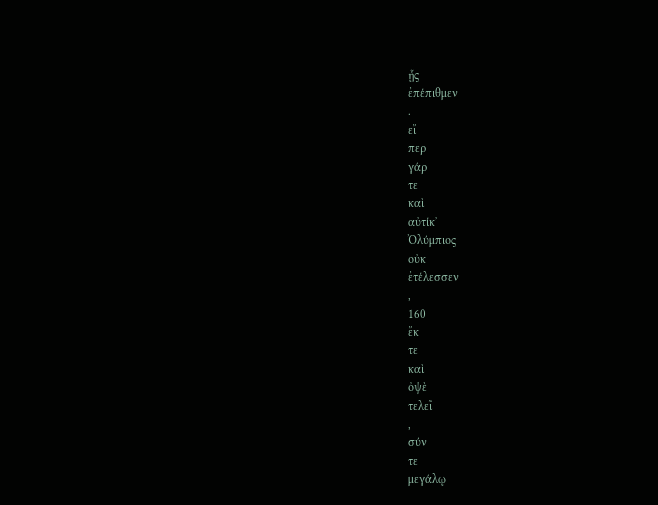ᾗς
ἐπέπιθμεν
.
εἴ
περ
γάρ
τε
καὶ
αὐτίκʼ
Ὀλύμπιος
οὐκ
ἐτέλεσσεν
,
160
ἔκ
τε
καὶ
ὀψὲ
τελεῖ
,
σύν
τε
μεγάλῳ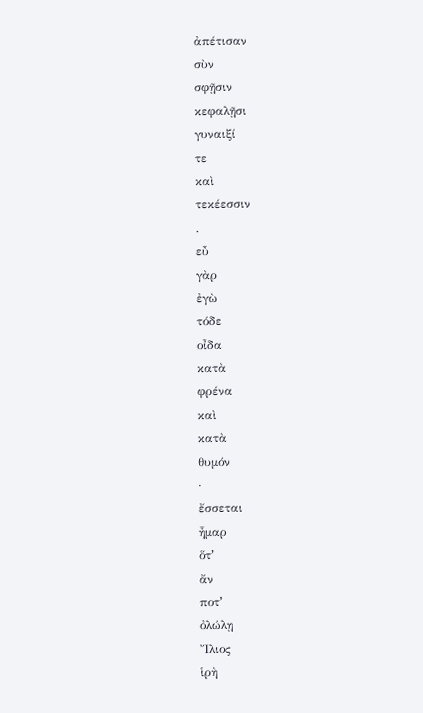ἀπέτισαν
σὺν
σφῇσιν
κεφαλῇσι
γυναιξί
τε
καὶ
τεκέεσσιν
.
εὖ
γὰρ
ἐγὼ
τόδε
οἶδα
κατὰ
φρένα
καὶ
κατὰ
θυμόν
·
ἔσσεται
ἦμαρ
ὅτʼ
ἄν
ποτʼ
ὀλώλῃ
Ἴλιος
ἱρὴ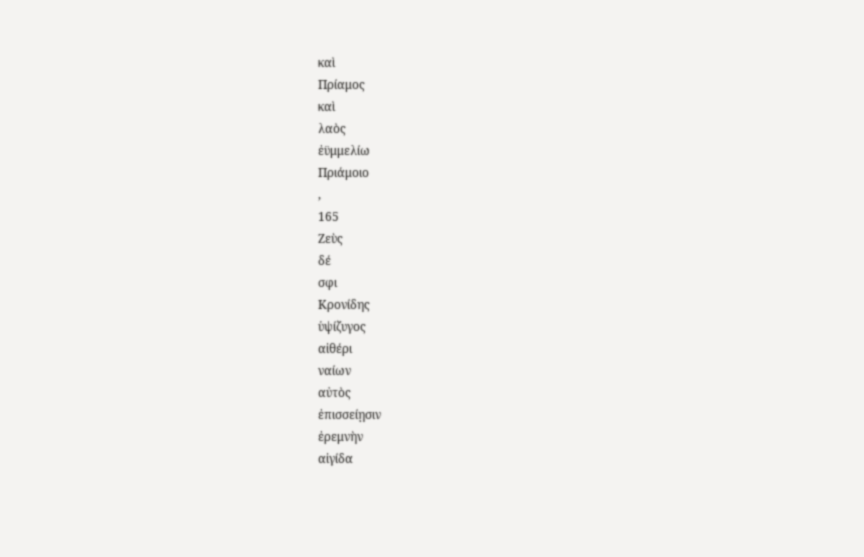καὶ
Πρίαμος
καὶ
λαὸς
ἐϋμμελίω
Πριάμοιο
,
165
Ζεὺς
δέ
σφι
Κρονίδης
ὑψίζυγος
αἰθέρι
ναίων
αὐτὸς
ἐπισσείῃσιν
ἐρεμνὴν
αἰγίδα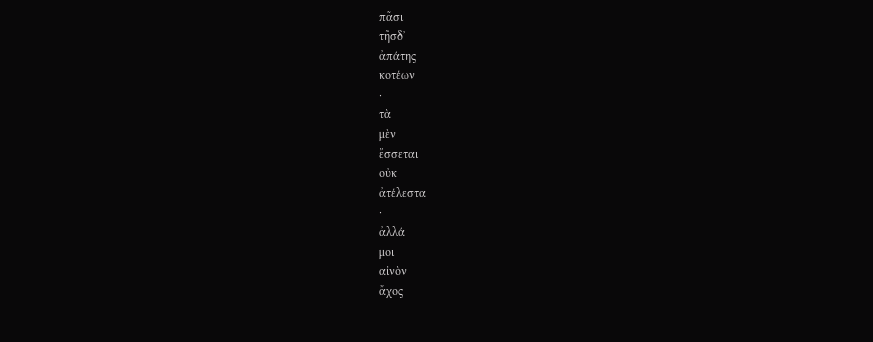πᾶσι
τῆσδʼ
ἀπάτης
κοτέων
·
τὰ
μὲν
ἔσσεται
οὐκ
ἀτέλεστα
·
ἀλλά
μοι
αἰνὸν
ἄχος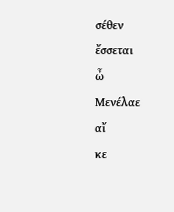σέθεν
ἔσσεται
ὦ
Μενέλαε
αἴ
κε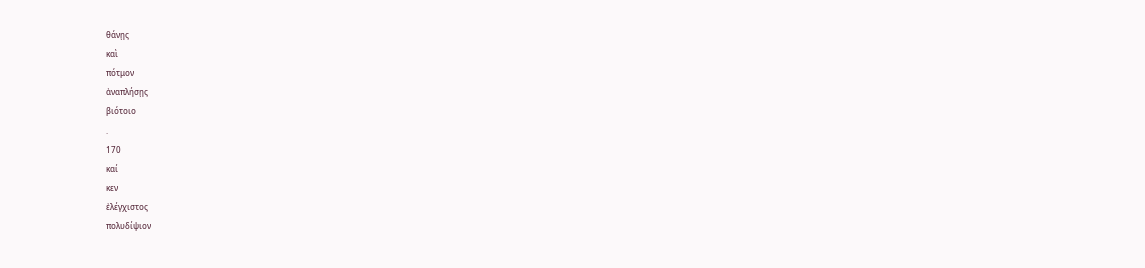θάνῃς
καὶ
πότμον
ἀναπλήσῃς
βιότοιο
.
170
καί
κεν
ἐλέγχιστος
πολυδίψιον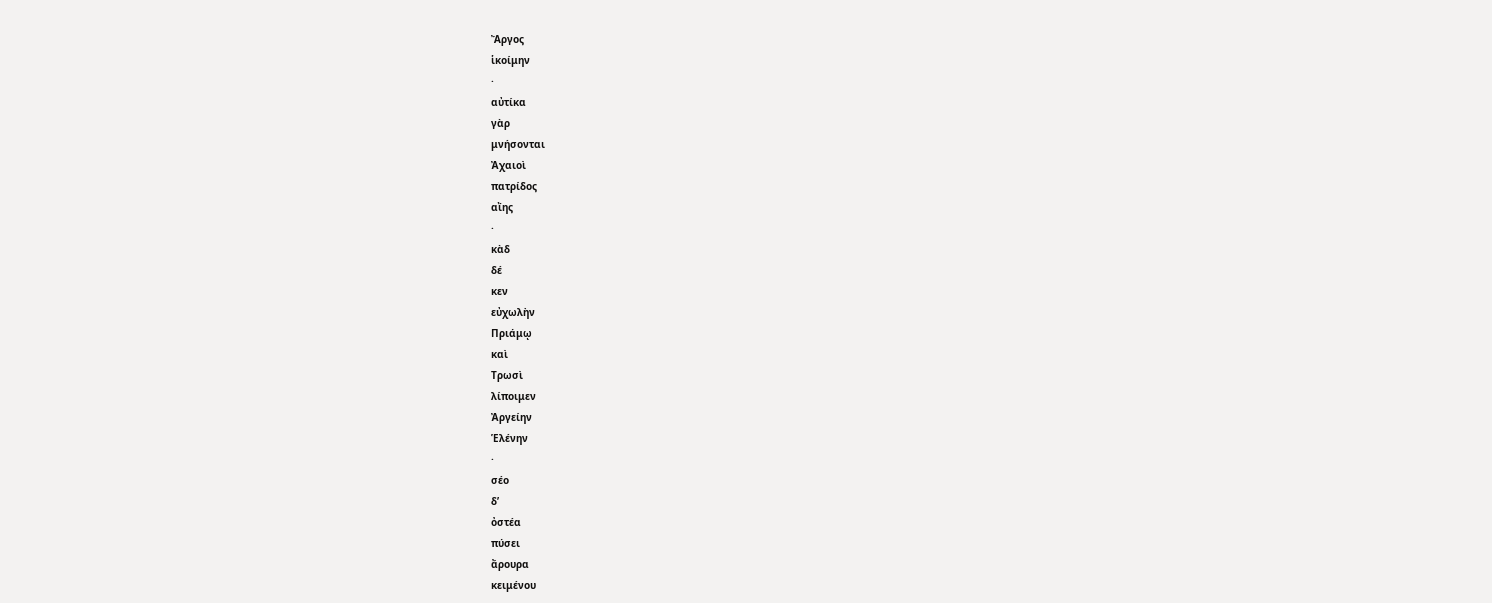Ἄργος
ἱκοίμην
·
αὐτίκα
γὰρ
μνήσονται
Ἀχαιοὶ
πατρίδος
αἴης
·
κὰδ
δέ
κεν
εὐχωλὴν
Πριάμῳ
καὶ
Τρωσὶ
λίποιμεν
Ἀργείην
Ἑλένην
·
σέο
δʼ
ὀστέα
πύσει
ἄρουρα
κειμένου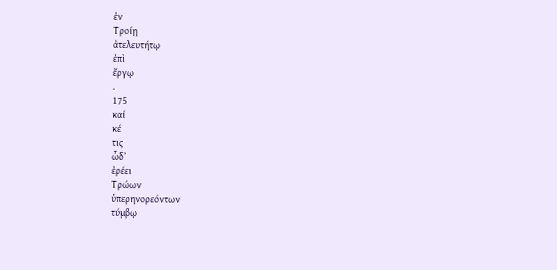ἐν
Τροίῃ
ἀτελευτήτῳ
ἐπὶ
ἔργῳ
.
175
καί
κέ
τις
ὧδʼ
ἐρέει
Τρώων
ὑπερηνορεόντων
τύμβῳ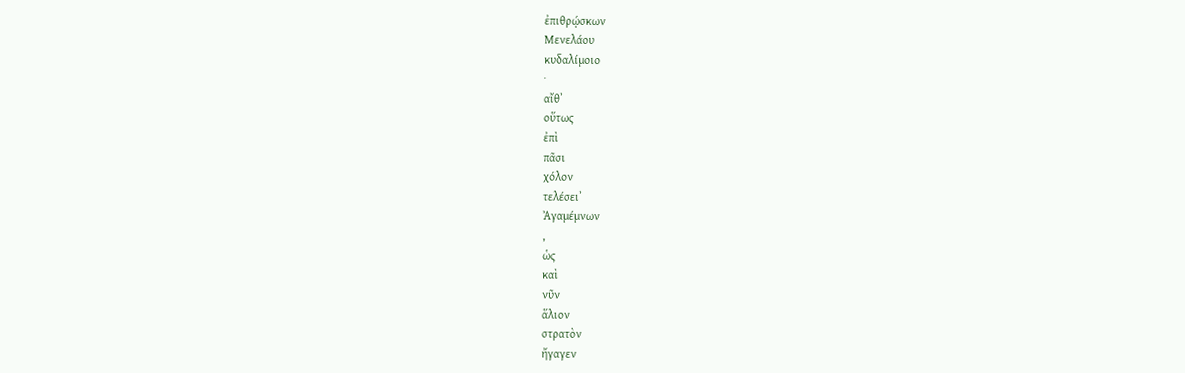ἐπιθρῴσκων
Μενελάου
κυδαλίμοιο
·
αἴθʼ
οὕτως
ἐπὶ
πᾶσι
χόλον
τελέσειʼ
Ἀγαμέμνων
,
ὡς
καὶ
νῦν
ἅλιον
στρατὸν
ἤγαγεν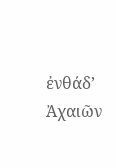ἐνθάδʼ
Ἀχαιῶν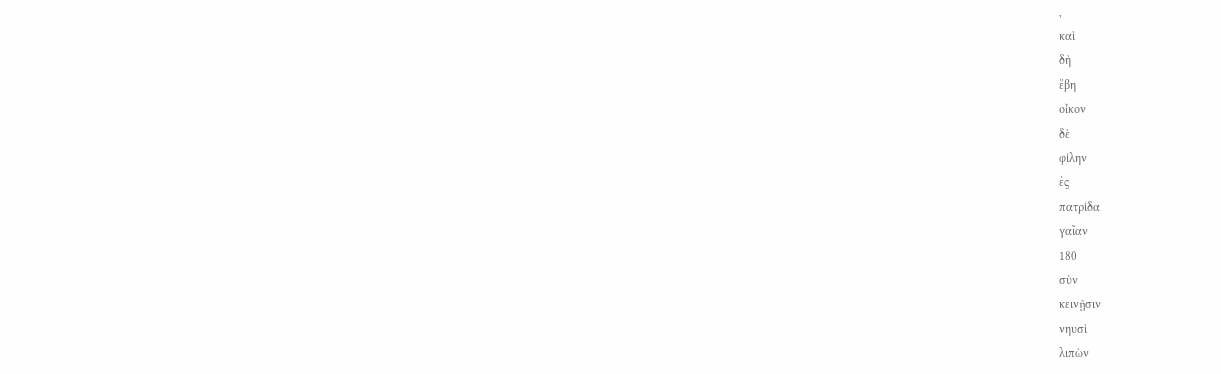,
καὶ
δὴ
ἔβη
οἶκον
δὲ
φίλην
ἐς
πατρίδα
γαῖαν
180
σὺν
κεινῇσιν
νηυσὶ
λιπὼν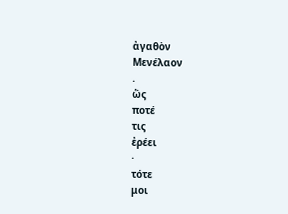ἀγαθὸν
Μενέλαον
.
ὥς
ποτέ
τις
ἐρέει
·
τότε
μοι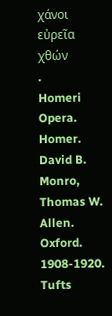χάνοι
εὐρεῖα
χθών
.
Homeri Opera. Homer. David B. Monro, Thomas W. Allen. Oxford. 1908-1920.
Tufts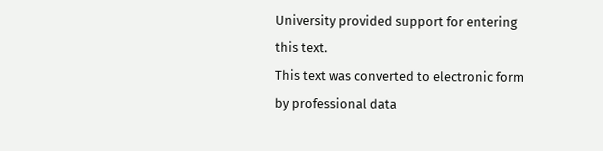University provided support for entering this text.
This text was converted to electronic form by professional data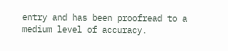entry and has been proofread to a medium level of accuracy.